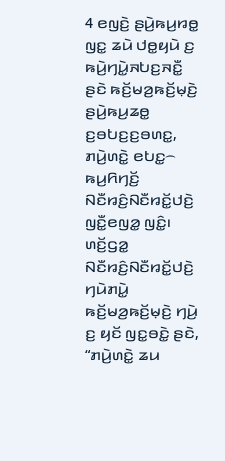4 ꤕꤜꤢꤧ꤬ ꤔꤣꤧ꤬ꤒꤣ꤬ꤙꤥ꤭ ꤜꤢ꤭ ꤘꤣꤧ ꤓꤥ꤭ꤟꤣꤧ ꤢ꤬ ꤒꤣꤧ꤬ꤚꤣꤧ꤭ꤏꤝꤢ꤬ꤏꤢꤪ꤭ ꤔꤢꤧ ꤒꤢꤩ꤬ꤗꤤ꤬ꤒꤢꤩ꤬ꤗ꤫ꤢꤧ꤬ ꤔꤣꤧ꤬ꤒꤣ꤬ꤘꤥ꤭ ꤢ꤬ꤋꤝꤢ꤬ꤢ꤬ꤋꤛꤢ꤭, ꤊꤣꤧ꤬ꤛꤢꤧ꤭ ꤕꤝꤢ꤭꤮ ꤒꤣ꤬ꤖꤚꤢꤩ꤬ ꤡꤢꤪꤙꤢꤨ꤬ꤡꤢꤪꤙꤢꤩ꤭ꤓꤢꤧ꤬ ꤜꤢꤪ꤭ꤕꤜꤤ꤭ ꤜꤢꤨ꤭꤯ ꤛꤢꤩ꤬ꤞꤤ꤭ ꤡꤢꤪꤙꤢꤨ꤬ꤡꤢꤪꤙꤢꤩ꤭ꤓꤢꤧ꤬ ꤚꤣꤧꤊꤣꤧ꤭ ꤒꤢꤩ꤬ꤗꤤ꤬ꤒꤢꤩ꤬ꤗ꤫ꤢꤧ꤬ ꤚꤣꤧ꤬ ꤢ꤬ ꤟꤢꤩ ꤜꤢ꤭ꤋꤢꤧ꤭ ꤔꤢꤧ, “ꤊꤣꤧ꤬ꤛꤢꤧ꤭ ꤘꤣ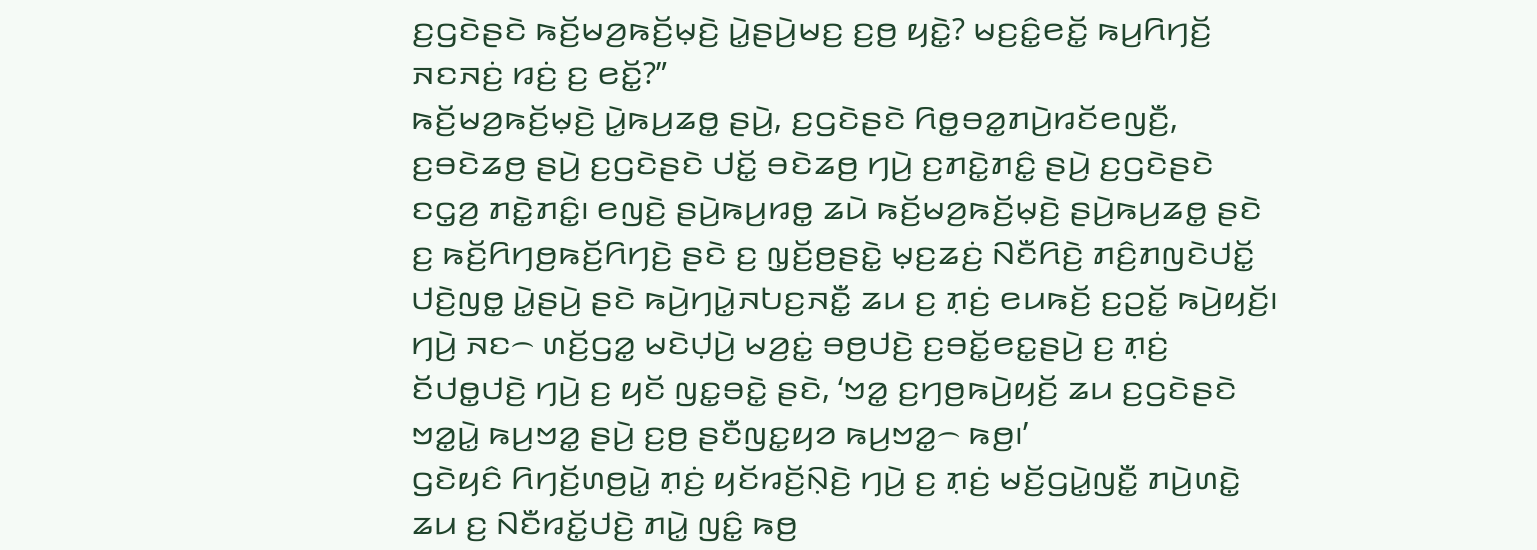ꤢ꤬ꤞꤢꤧꤔꤢꤧ ꤒꤢꤩ꤬ꤗꤤ꤬ꤒꤢꤩ꤬ꤗ꤫ꤢꤧ꤬ ꤣꤧ꤭ꤔꤣꤧ꤬ꤗꤢ꤬ ꤢ꤬ꤥ꤬ ꤟꤢꤧ꤭? ꤗꤢ꤬ꤢꤨ꤭ꤕꤢꤩ꤭ ꤒꤣ꤬ꤖꤚꤢꤩ꤬ ꤏꤢꤏꤢꤦ꤬ ꤙꤢꤦ꤬ ꤢ꤬ ꤕꤢꤩ꤭?”
ꤒꤢꤩ꤬ꤗꤤ꤬ꤒꤢꤩ꤬ꤗ꤫ꤢꤧ꤬ ꤣꤧ꤭ꤒꤣ꤬ꤘꤥ꤭ ꤔꤣꤧ꤬, ꤢ꤬ꤞꤢꤧꤔꤢꤧ ꤖꤥ꤭ꤋꤤ꤭ꤊꤣꤧ꤬ꤙꤢꤩꤕꤜꤢꤪ꤬, ꤢ꤬ꤋꤢꤧꤘꤥ꤬ ꤔꤣꤧ꤬ ꤢ꤬ꤞꤢꤧꤔꤢꤧ ꤓꤢꤩ꤭ ꤋꤢꤧꤘꤥ꤬ ꤚꤣꤧ꤬ ꤢ꤬ꤊꤢꤧ꤭ꤊꤢꤨ꤭ ꤔꤣꤧ꤬ ꤢ꤬ꤞꤢꤧꤔꤢꤧ ꤢꤞ꤫ꤤ꤬ ꤊꤢꤧ꤭ꤊꤢꤨ꤭꤯ ꤕꤜꤢꤧ꤬ ꤔꤣꤧ꤬ꤒꤣ꤬ꤙꤥ꤭ ꤘꤣꤧ ꤒꤢꤩ꤬ꤗꤤ꤬ꤒꤢꤩ꤬ꤗ꤫ꤢꤧ꤬ ꤔꤣꤧ꤬ꤒꤣ꤬ꤘꤥ꤭ ꤔꤢꤧ ꤢ꤬ ꤒꤢꤩ꤬ꤖꤚꤥ꤬ꤒꤢꤩ꤬ꤖꤚꤢꤧ꤬ ꤔꤢꤧ ꤢ꤬ ꤜ꤫ꤢꤩ꤬ꤥ꤬ꤔꤢꤧ꤭ ꤗ꤫ꤢ꤬ꤘꤢꤦ꤬ ꤡꤢꤪꤖꤢꤧ꤬ ꤊꤢꤨ꤬ꤊꤜꤢꤧꤓꤢꤩ꤭ ꤓꤢꤧ꤬ꤜꤥ꤭ ꤣꤧ꤭ꤔꤣꤧ꤬ ꤔꤢꤧ ꤒꤣꤧ꤬ꤚꤣꤧ꤭ꤏꤝꤢ꤬ꤏꤢꤪ꤭ ꤘꤣ ꤢ꤬ ꤊ꤫ꤢꤦ꤬ ꤕꤣꤒꤢꤩ꤬ ꤢ꤬ꤑꤢꤩ꤭ ꤒꤣꤧ꤬ꤟꤢꤩ꤬꤯
ꤚꤣꤧ꤬ ꤏꤢ꤮ ꤛꤢꤩ꤬ꤞꤤ꤭ ꤗꤢꤧꤓ꤫ꤣꤧ꤬ ꤗꤤ꤬ꤢꤦ꤭ ꤋꤥ꤬ꤓꤢꤧ꤬ ꤢ꤬ꤋꤢꤩ꤭ꤕꤢ꤭ꤔꤣꤧ꤬ ꤢ꤬ ꤊ꤫ꤢꤦ꤬ ꤢꤩꤓꤥ꤭ꤓꤢꤧ꤬ ꤚꤣꤧ꤬ ꤢ꤬ ꤟꤢꤩ ꤜꤢ꤭ꤋꤢꤧ꤭ ꤔꤢꤧ, ‘ꤠꤤ꤭ ꤢ꤬ꤚꤥ꤬ꤒꤣꤧ꤬ꤟꤢꤩ꤬ ꤘꤣ ꤢ꤬ꤞꤢꤧꤔꤢꤧ ꤠꤤ꤭ꤣꤧ꤭ ꤒꤣ꤬ꤠꤤ꤭ ꤔꤣꤧ꤬ ꤢ꤬ꤥ꤬ ꤔꤢꤪꤜꤢ꤭ꤟꤤ ꤒꤣ꤬ꤠꤤ꤭꤮ ꤒꤥ꤬꤯’
ꤞꤢꤧꤟꤢꤨ ꤖꤚꤢꤩ꤬ꤛꤥ꤬ꤣꤧ꤭ ꤊ꤫ꤢꤦ꤬ ꤟꤢꤩꤙꤢꤩ꤬ꤡ꤫ꤢꤧ꤬ ꤚꤣꤧ꤬ ꤢ꤬ ꤊ꤫ꤢꤦ꤬ ꤗꤢꤩ꤬ꤞꤣꤧ꤭ꤜꤢꤪ꤭ ꤊꤣꤧ꤬ꤛꤢꤧ꤭ ꤘꤣ ꤢ꤬ ꤡꤢꤪꤙꤢꤩ꤭ꤓꤢꤧ꤬ ꤊꤣꤧ꤭ ꤜꤢꤨ꤭ ꤒꤥ꤬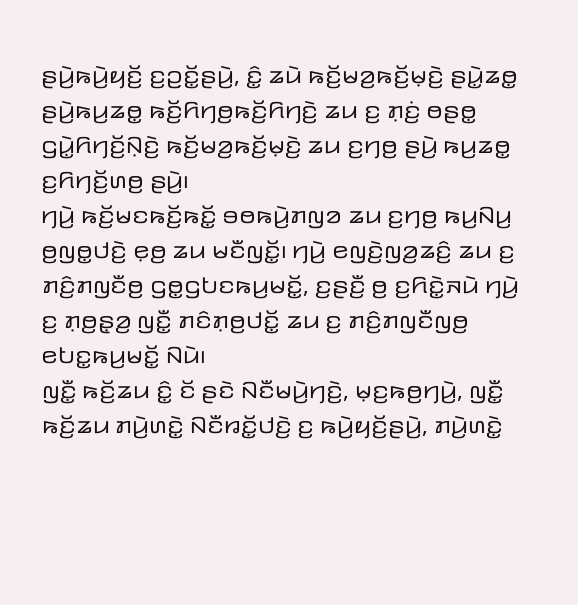ꤔꤣꤧ꤬ꤒꤣꤧ꤬ꤟꤢꤩ꤬ ꤢ꤬ꤑꤢꤩ꤭ꤔꤣꤧ꤬, ꤢꤨ꤭ ꤘꤣꤧ ꤒꤢꤩ꤬ꤗꤤ꤬ꤒꤢꤩ꤬ꤗ꤫ꤢꤧ꤬ ꤔꤣꤧ꤭ꤘꤥ꤭ ꤔꤣꤧ꤬ꤒꤣ꤬ꤘꤥ꤭ ꤒꤢꤩ꤬ꤖꤚꤥ꤬ꤒꤢꤩ꤬ꤖꤚꤢꤧ꤬ ꤘꤣ ꤢ꤬ ꤊ꤫ꤢꤦ꤬ ꤥꤔꤥ꤭ ꤞꤣꤧ꤭ꤖꤚꤢꤩ꤬ꤡ꤫ꤢꤧ꤬ ꤒꤢꤩ꤬ꤗꤤ꤬ꤒꤢꤩ꤬ꤗ꤫ꤢꤧ꤬ ꤘꤣ ꤢ꤬ꤚꤥ꤬ ꤔꤣꤧ꤬ ꤒꤣ꤬ꤘꤥ꤭ ꤢ꤬ꤖꤚꤢꤩ꤬ꤛꤥ꤬ ꤔꤣꤧ꤬꤯
ꤚꤣꤧ꤬ ꤒꤢꤩ꤬ꤗꤢꤒꤢꤩ꤬ꤒꤢꤩ꤭ ꤋꤥꤒꤣꤧ꤬ꤊꤜꤤ ꤘꤣ ꤢ꤬ꤚꤥ꤬ ꤒꤣ꤬ꤡꤣ꤬ ꤥ꤬ꤜꤥ꤭ꤓꤢꤧ꤬ ꤕ꤫ꤥ꤬ ꤘꤣ ꤗꤢꤪꤜꤢꤩ꤭꤯ ꤚꤣꤧ꤬ ꤕꤜꤢꤧ꤬ꤜꤤ꤬ꤘꤢꤨ꤬ ꤘꤣ ꤢ꤬ ꤊꤢꤨ꤬ꤊꤜꤢꤪꤥ꤬ ꤞꤥ꤭ꤞꤝꤢꤒꤣ꤬ꤗꤢꤩ꤭, ꤢ꤬ꤔꤢꤪ꤬ ꤥ꤬ ꤢ꤬ꤖꤢꤧ꤭ꤏꤣꤧ ꤚꤣꤧ꤬ ꤢ꤬ ꤊ꤫ꤥ꤬ꤔ꤫ꤤ꤬ ꤜꤢꤪ꤭ ꤊꤢꤨꤊ꤫ꤥ꤬ꤓꤢꤩ꤭ ꤘꤣ ꤢ꤬ ꤊꤢꤨ꤬ꤊꤜꤢꤪꤜꤥ꤬ ꤕꤝꤢ꤭ꤒꤣ꤬ꤗꤢꤩ꤭ ꤡꤣꤧ꤯
ꤜꤢꤪ꤭ ꤒꤢꤩ꤬ꤘꤣ ꤢꤨ꤭ ꤢꤩ ꤔꤢꤧ ꤡꤢꤪꤗꤣꤧ꤬ꤚꤢꤧ꤬, ꤗ꤫ꤢ꤬ꤒꤥ꤬ꤚꤣꤧ꤬, ꤜꤢꤪ꤭ ꤒꤢꤩ꤬ꤘꤣ ꤊꤣꤧ꤬ꤛꤢꤧ꤭ ꤡꤢꤪꤙꤢꤩ꤭ꤓꤢꤧ꤬ ꤢ꤬ ꤒꤣꤧ꤬ꤟꤢꤩ꤬ꤔꤣꤧ꤬, ꤊꤣꤧ꤬ꤛꤢꤧ꤭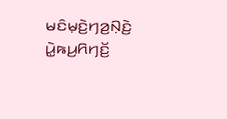ꤗꤢꤨꤗ꤫ꤢꤧ꤬ꤚꤤ꤬ꤡ꤫ꤢꤧ꤬ ꤣꤧ꤭ꤒꤣ꤬ꤖꤚꤢꤩ꤬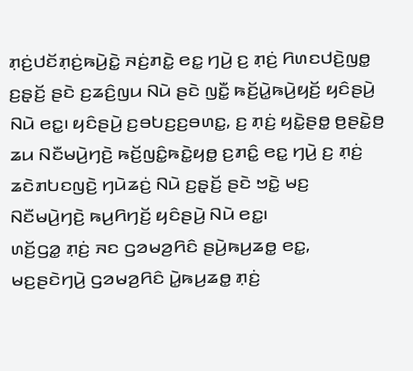ꤊ꤫ꤢꤦ꤬ꤓꤢꤩꤊ꤫ꤢꤦ꤬ꤒꤣꤧ꤬ꤢꤧ꤭ ꤏꤢꤦ꤬ꤊꤢꤧ꤭ ꤕꤢ꤭ ꤚꤣꤧ꤬ ꤢ꤬ ꤊ꤫ꤢꤦ꤬ ꤖꤛꤢꤓꤢꤧ꤬ꤜꤥ꤭ ꤢ꤬ꤔ꤫ꤢꤩ꤬ ꤔꤢꤧ ꤢ꤬ꤘꤢꤨ꤬ꤜꤣ ꤡꤣꤧ ꤔꤢꤧ ꤜꤢꤪ꤭ ꤒꤢꤩ꤬ꤣꤧ꤭ꤒꤣꤧ꤬ꤟꤢꤩ꤬ ꤟꤢꤨꤔꤣꤧ꤬ ꤡꤣꤧ ꤕꤢ꤭꤯ ꤟꤢꤨꤔꤣꤧ꤬ ꤢ꤬ꤋꤝꤢ꤬ꤢ꤬ꤋꤛꤢ꤭, ꤢ꤬ ꤊ꤫ꤢꤦ꤬ ꤟꤢꤧ꤭ꤔꤥ꤭ ꤥ꤬ꤔꤢꤧ꤭ꤥ꤬ ꤘꤣ ꤡꤢꤪꤗꤣꤧ꤬ꤚꤢꤧ꤬ ꤒꤢꤩ꤬ꤜꤢꤨ꤭ꤒꤢꤧ꤭ꤟꤥ꤭ ꤢ꤬ꤊꤢꤨ꤭ ꤕꤢ꤭ ꤚꤣꤧ꤬ ꤢ꤬ ꤊ꤫ꤢꤦ꤬ ꤘꤢꤧꤊꤝꤢꤜꤢꤧ꤬ ꤚꤣꤧꤘꤢꤦ꤬ ꤡꤣꤧ ꤢ꤬ꤔ꤫ꤢꤩ꤬ ꤔꤢꤧ ꤠꤢꤧ꤭ ꤗꤢ꤬ ꤡꤢꤪꤗꤣꤧ꤬ꤚꤢꤧ꤬ ꤒꤣ꤬ꤖꤚꤢꤩ꤬ ꤟꤢꤨꤔꤣꤧ꤬ ꤡꤣꤧ ꤕꤢ꤭꤯
ꤛꤢꤩ꤬ꤞꤤ꤭ ꤊ꤫ꤢꤦ꤬ ꤏꤢ ꤞꤤꤗꤤ꤬ꤖꤢꤨ ꤔꤣꤧ꤬ꤒꤣ꤬ꤘꤥ꤭ ꤕꤢ꤭, ꤗꤢ꤬ꤔꤢꤧꤚꤣꤧ꤬ ꤞꤤꤗꤤ꤬ꤖꤢꤨ ꤣꤧ꤭ꤒꤣ꤬ꤘꤥ꤭ ꤊ꤫ꤢꤦ꤬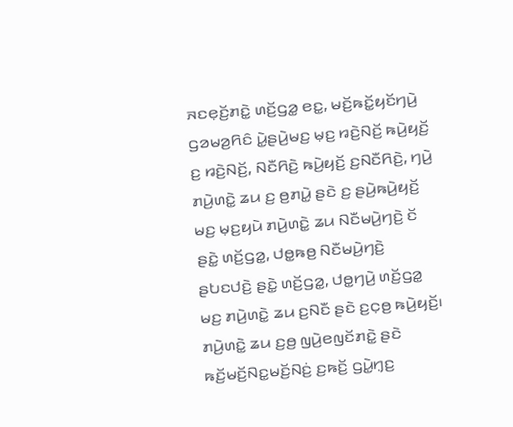ꤏꤢꤕ꤫ꤢꤩ꤬ꤊꤢꤧ꤭ ꤛꤢꤩ꤬ꤞꤤ꤭ ꤕꤢ꤭, ꤗꤢꤩ꤬ꤒꤢꤩ꤭ꤟꤢꤩꤚꤣꤧ꤬ ꤞꤤꤗꤤ꤬ꤖꤢꤨ ꤣꤧ꤭ꤔꤣꤧ꤬ꤗꤢ꤬ ꤗ꤫ꤢ꤬ ꤙꤢꤧ꤬ꤡꤢꤩ꤬ ꤒꤣꤧ꤬ꤟꤢꤩ꤬ ꤢ꤬ ꤙꤢꤧ꤬ꤡꤢꤩ꤬, ꤡꤢꤪꤖꤢꤧ꤬ ꤒꤣꤧ꤬ꤟꤢꤩ꤬ ꤢ꤬ꤡꤢꤪꤖꤢꤧ꤬, ꤚꤣꤧ꤬ ꤊꤣꤧ꤬ꤛꤢꤧ꤭ ꤘꤣ ꤢ꤬ ꤥ꤬ꤊꤣꤧ꤭ ꤔꤢꤧ ꤢ꤬ ꤔꤣꤧ꤬ꤒꤣꤧ꤬ꤟꤢꤩ꤬ ꤗꤢ꤬ ꤗ꤫ꤢ꤬ꤟꤣꤧ ꤊꤣꤧ꤬ꤛꤢꤧ꤭ ꤘꤣ ꤡꤢꤪꤗꤣꤧ꤬ꤚꤢꤧ꤬ ꤢꤩ ꤔꤢꤧ꤭ ꤛꤢꤩ꤬ꤞꤤ꤭, ꤓꤥ꤭ꤒꤥ꤬ ꤡꤢꤪꤗꤣꤧ꤬ꤚꤢꤧ꤬ ꤔꤝꤢꤓꤢꤧ꤬ ꤔꤢꤧ꤭ ꤛꤢꤩ꤬ꤞꤤ꤭, ꤓꤥ꤭ꤚꤣꤧ꤬ ꤛꤢꤩ꤬ꤞꤤ꤭ ꤗꤢ꤬ ꤊꤣꤧ꤬ꤛꤢꤧ꤭ ꤘꤣ ꤢ꤬ꤡꤢꤪ ꤔꤢꤧ ꤢ꤬ꤍ꤫ꤥ꤬ ꤒꤣꤧ꤬ꤟꤢꤩ꤬꤯
ꤊꤣꤧ꤬ꤛꤢꤧ꤭ ꤘꤣ ꤢ꤬ꤥ꤬ ꤜꤣꤧ꤬ꤕꤜꤢꤩꤊꤢꤧ꤭ ꤔꤢꤧ ꤒꤢꤩ꤬ꤗꤢꤩ꤬ꤡꤢ꤭ꤗꤢꤩ꤬ꤡꤢꤦ꤬ ꤢ꤬ꤒꤢꤩ꤬ ꤞꤣꤧ꤭ꤚ꤫ꤢ꤬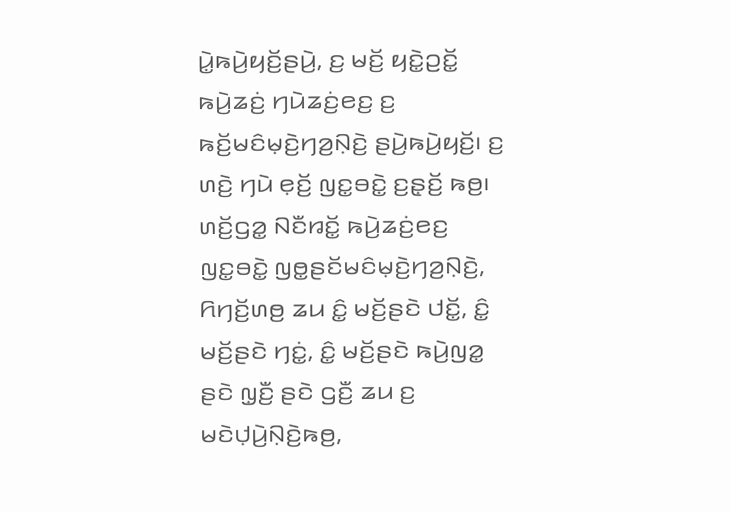ꤣꤧ꤭ꤒꤣꤧ꤬ꤟꤢꤩ꤬ꤔꤣꤧ꤬, ꤢ꤬ ꤗꤢꤩ꤬ ꤟꤢꤧ꤭ꤑꤢꤩ꤭ ꤒꤣꤧ꤬ꤘꤢꤦ꤬ ꤚꤣꤧꤘꤢꤦ꤬ꤕꤢ꤬ ꤢ꤬ ꤒꤢꤩ꤬ꤗꤢꤨꤗ꤫ꤢꤧ꤬ꤚꤤ꤬ꤡ꤫ꤢꤧ꤬ ꤔꤣꤧ꤬ꤒꤣꤧ꤬ꤟꤢꤩ꤬꤯ ꤢ꤬ ꤛꤢꤧ꤬ ꤚꤣꤧ ꤕ꤫ꤢꤩ꤬ ꤜꤢ꤭ꤋꤢꤧ꤭ ꤢ꤬ꤔ꤫ꤢꤩ꤬ ꤒꤥ꤬꤯ ꤛꤢꤩ꤬ꤞꤤ꤭ ꤡꤢꤪꤙꤢꤩ꤭ ꤒꤣꤧ꤬ꤘꤢꤦ꤬ꤕꤢ꤬ ꤜꤢ꤭ꤋꤢꤧ꤭ ꤜꤥ꤭ꤔꤢꤩꤗꤢꤨꤗ꤫ꤢꤧ꤬ꤚꤤ꤬ꤡ꤫ꤢꤧ꤬, ꤖꤚꤢꤩ꤬ꤛꤥ꤬ ꤘꤣ ꤢꤨ꤭ ꤗꤢꤩ꤬ꤔꤢꤧ ꤓꤢꤩ꤭, ꤢꤨ꤭ ꤗꤢꤩ꤬ꤔꤢꤧ ꤚꤢꤦ꤭, ꤢꤨ꤭ ꤗꤢꤩ꤬ꤔꤢꤧ ꤒꤣꤧ꤬ꤜꤤ꤭ ꤔꤢꤧ ꤜ꤫ꤢꤪ꤬ ꤔꤢꤧ ꤞꤢꤪ꤬ ꤘꤣ ꤢ꤬ ꤗꤢꤧꤓ꤫ꤣꤧ꤬ꤡ꤫ꤢꤧ꤬ꤒꤥ꤬,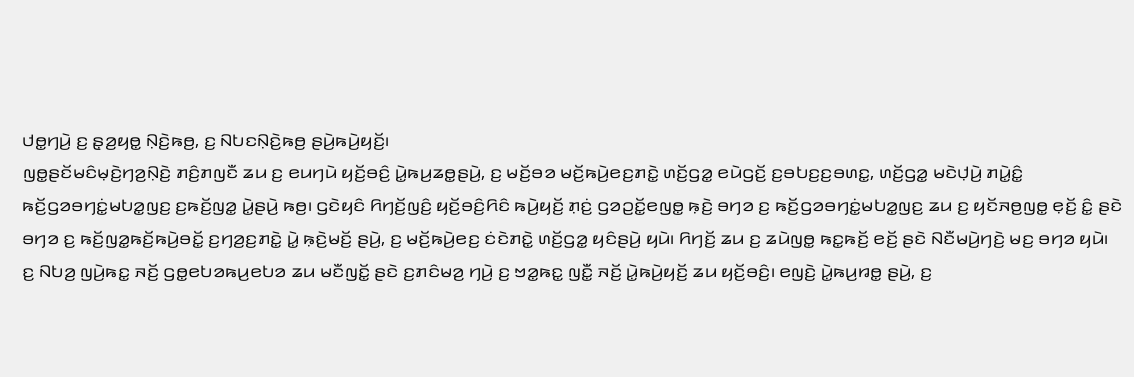ꤓꤥ꤭ꤚꤣꤧ꤬ ꤢ꤬ ꤔ꤫ꤤ꤬ꤟꤥ꤭ ꤡ꤫ꤢꤧ꤬ꤒꤥ꤬, ꤢ꤬ ꤡꤝꤢꤡ꤫ꤢꤧ꤬ꤒꤥ꤬ ꤔꤣꤧ꤬ꤒꤣꤧ꤬ꤟꤢꤩ꤬꤯
ꤜꤥ꤭ꤔꤢꤩꤗꤢꤨꤗ꤫ꤢꤧ꤬ꤚꤤ꤬ꤡ꤫ꤢꤧ꤬ ꤊꤢꤨ꤬ꤊꤜꤢꤪ ꤘꤣ ꤢ꤬ ꤕꤣꤚꤣꤧ ꤟꤢꤩ꤬ꤋꤢꤨ꤬ ꤣꤧ꤭ꤒꤣ꤬ꤘꤥ꤭ꤔꤣꤧ꤬, ꤢ꤬ ꤗꤢꤩ꤬ꤋꤤ ꤗꤢꤩ꤬ꤒꤣꤧ꤬ꤕꤢ꤬ꤊꤢꤧ꤭ ꤛꤢꤩ꤬ꤞꤤ꤭ ꤕꤣꤧꤞꤢꤩ꤬ ꤢ꤬ꤋꤝꤢ꤬ꤢ꤬ꤋꤛꤢ꤭, ꤛꤢꤩ꤬ꤞꤤ꤭ ꤗꤢꤧꤓ꤫ꤣꤧ꤬ ꤊꤣꤧ꤭ꤢꤨ꤭ ꤒꤢꤩ꤬ꤞꤤꤋꤚꤢꤦ꤭ꤗꤝꤤ꤭ꤜꤢ꤬ ꤢ꤬ꤒꤢꤩ꤬ꤜꤤ꤭ ꤣꤧ꤭ꤔꤣꤧ꤬ ꤒꤥ꤬꤯ ꤞꤢꤧꤟꤢꤨ ꤖꤚꤢꤩ꤬ꤜꤢꤨ꤬ ꤟꤢꤩ꤬ꤋꤢꤨ꤬ꤖꤢꤨ ꤒꤣꤧ꤬ꤟꤢꤩ꤬ ꤊ꤫ꤢꤦ꤬ ꤞꤤꤑꤢꤩ꤭ꤕꤜꤥ꤭ ꤒ꤫ꤢꤧ꤬ ꤋꤚꤤ ꤢ꤬ ꤒꤢꤩ꤬ꤞꤤꤋꤚꤢꤦ꤭ꤗꤝꤤ꤭ꤜꤢ꤬ ꤘꤣ ꤢ꤬ ꤟꤢꤩꤏꤥ꤬ꤜꤥ꤭ ꤕ꤫ꤢꤩ꤬ ꤢꤨ꤭ ꤔꤢꤧ ꤋꤚꤤ ꤢ꤬ ꤒꤢꤩ꤬ꤜꤤ꤭ꤒꤢꤩ꤬ꤒꤣꤧ꤬ꤋꤢꤩ꤭ ꤢ꤬ꤚꤤ꤬ꤢ꤬ꤊꤢꤧ꤭ ꤣꤧ꤭ ꤒ꤫ꤢꤧ꤬ꤗꤢꤩ꤬ ꤔꤣꤧ꤬, ꤢ꤬ ꤗꤢꤩ꤬ꤒꤣꤧ꤬ꤕꤢ꤬ ꤢꤦꤢꤧꤊꤢꤧ꤭ ꤛꤢꤩ꤬ꤞꤤ꤭ ꤟꤢꤨꤔꤣꤧ꤬ ꤟꤣꤧ꤯ ꤖꤚꤢꤩ꤬ ꤘꤣ ꤢ꤬ ꤘꤣꤧꤜꤥ꤭ ꤒꤢ꤭ꤒꤢꤩ꤬ ꤕꤢꤩ꤬ ꤔꤢꤧ ꤡꤢꤪꤗꤣꤧ꤬ꤚꤢꤧ꤬ ꤗꤢ꤬ ꤋꤚꤤ ꤟꤣꤧ꤯
ꤢ꤬ ꤡꤝꤤ꤬ ꤜꤣꤧ꤬ꤒꤢ꤭ ꤏꤢꤩ꤬ ꤞꤥ꤭ꤕꤝꤤꤒꤣ꤬ꤕꤝꤤ ꤘꤣ ꤗꤢꤪꤜꤢꤩ꤭ ꤔꤢꤧ ꤢ꤬ꤊꤢꤨꤗꤤ꤬ ꤚꤣꤧ꤬ ꤢ꤬ ꤠꤤ꤭ꤒꤢ꤭ ꤜꤢꤪ꤭ ꤏꤢꤩ꤬ ꤣꤧ꤭ꤒꤣꤧ꤬ꤟꤢꤩ꤬ ꤘꤣ ꤟꤢꤩ꤬ꤋꤢꤨ꤬꤯ ꤕꤜꤢꤧ꤬ ꤣꤧ꤭ꤒꤣ꤬ꤙꤥ꤭ ꤔꤣꤧ꤬, ꤢ꤬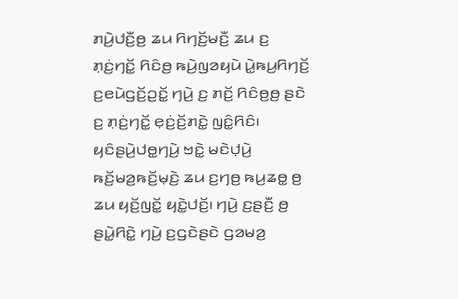ꤊꤣꤧ꤬ꤓꤢꤪ꤬ꤥ꤬ ꤘꤣ ꤖꤚꤢꤩ꤬ꤗꤢꤪ꤬ ꤘꤣ ꤢ꤬ ꤊ꤫ꤢꤦ꤬ꤚꤢꤩ꤭ ꤖꤢꤨꤥ꤬ ꤒꤣꤧ꤬ꤜꤤꤟꤣꤧ ꤣꤧ꤭ꤒꤣ꤬ꤖꤚꤢꤩ꤬ ꤢ꤬ꤕꤣꤧꤞꤢꤩ꤬ꤑꤢꤩ꤭ ꤚꤣꤧ꤬ ꤢ꤬ ꤊꤢꤩ꤬ ꤖꤢꤨꤥ꤬ꤥ꤬ ꤔꤢꤧ ꤢ꤬ ꤊ꤫ꤢꤦ꤬ꤚꤢꤩ꤭ ꤕ꤫ꤢꤦ꤬ꤢꤩ꤬ꤊꤢꤧ꤭ ꤜꤢꤨ꤭ꤖꤢꤨ꤯
ꤟꤢꤨꤔꤣꤧ꤬ꤓꤥ꤭ꤚꤣꤧ꤬ ꤠꤢꤧ꤭ ꤗꤢꤧꤓ꤫ꤣꤧ꤬ ꤒꤢꤩ꤬ꤗꤤ꤬ꤒꤢꤩ꤬ꤗ꤫ꤢꤧ꤬ ꤘꤣ ꤢ꤬ꤚꤥ꤬ ꤒꤣ꤬ꤘꤥ꤭ ꤥ꤬ ꤘꤣ ꤟꤢꤩ꤬ꤜꤢꤩ꤭ ꤟꤢꤧ꤭ꤓꤢꤩ꤬꤯ ꤚꤣꤧ꤬ ꤢ꤬ꤔꤢꤪ꤬ ꤥ꤬ ꤔꤣꤧ꤭ꤖꤢꤧ꤭ ꤚꤣꤧ꤬ ꤢ꤬ꤞꤢꤧꤔꤢꤧ ꤞꤤꤗꤤ꤬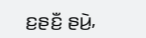ꤢ꤬ꤔꤢꤪ꤬ ꤔꤣꤧ꤬,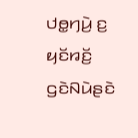ꤓꤥ꤭ꤚꤣꤧ꤬ ꤢ꤬ ꤟꤢꤩꤙꤢꤩ꤬ ꤞꤢꤧꤡꤣꤧꤔꤢꤧ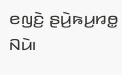ꤕꤜꤢꤧ꤬ ꤔꤣꤧ꤬ꤒꤣ꤬ꤙꤥ꤭ ꤡꤣꤧ꤯